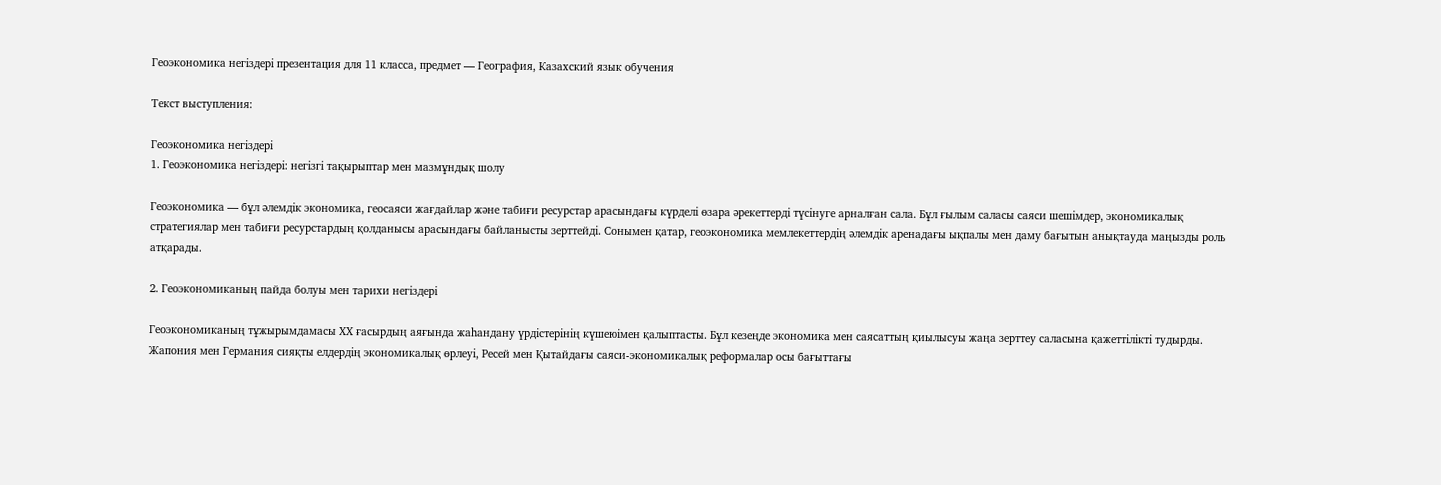Геоэкономика негіздері презентация для 11 класса, предмет — География, Казахский язык обучения

Текст выступления:

Геоэкономика негіздері
1. Геоэкономика негіздері: негізгі тақырыптар мен мазмұндық шолу

Геоэкономика — бұл әлемдік экономика, геосаяси жағдайлар және табиғи ресурстар арасындағы күрделі өзара әрекеттерді түсінуге арналған сала. Бұл ғылым саласы саяси шешімдер, экономикалық стратегиялар мен табиғи ресурстардың қолданысы арасындағы байланысты зерттейді. Сонымен қатар, геоэкономика мемлекеттердің әлемдік аренадағы ықпалы мен даму бағытын анықтауда маңызды роль атқарады.

2. Геоэкономиканың пайда болуы мен тарихи негіздері

Геоэкономиканың тұжырымдамасы ХХ ғасырдың аяғында жаһандану үрдістерінің күшеюімен қалыптасты. Бұл кезеңде экономика мен саясаттың қиылысуы жаңа зерттеу саласына қажеттілікті тудырды. Жапония мен Германия сияқты елдердің экономикалық өрлеуі, Ресей мен Қытайдағы саяси-экономикалық реформалар осы бағыттағы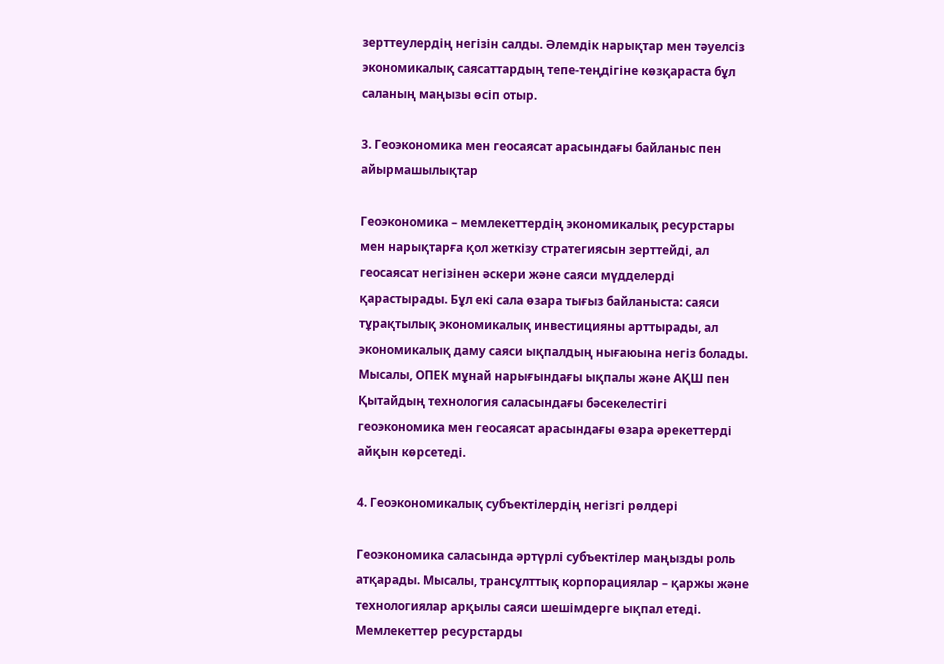зерттеулердің негізін салды. Әлемдік нарықтар мен тәуелсіз экономикалық саясаттардың тепе-теңдігіне көзқараста бұл саланың маңызы өсіп отыр.

3. Геоэкономика мен геосаясат арасындағы байланыс пен айырмашылықтар

Геоэкономика – мемлекеттердің экономикалық ресурстары мен нарықтарға қол жеткізу стратегиясын зерттейді, ал геосаясат негізінен әскери және саяси мүдделерді қарастырады. Бұл екі сала өзара тығыз байланыста: саяси тұрақтылық экономикалық инвестицияны арттырады, ал экономикалық даму саяси ықпалдың нығаюына негіз болады. Мысалы, ОПЕК мұнай нарығындағы ықпалы және АҚШ пен Қытайдың технология саласындағы бәсекелестігі геоэкономика мен геосаясат арасындағы өзара әрекеттерді айқын көрсетеді.

4. Геоэкономикалық субъектілердің негізгі рөлдері

Геоэкономика саласында әртүрлі субъектілер маңызды роль атқарады. Мысалы, трансұлттық корпорациялар – қаржы және технологиялар арқылы саяси шешімдерге ықпал етеді. Мемлекеттер ресурстарды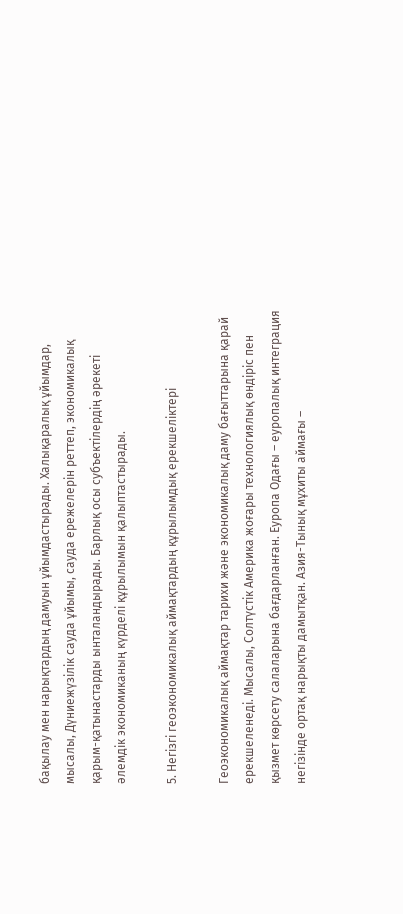бақылау мен нарықтардың дамуын ұйымдастырады. Халықаралық ұйымдар, мысалы, Дүниежүзілік сауда ұйымы, сауда ережелерін реттеп, экономикалық қарым-қатынастарды ынталандырады. Барлық осы субъектілердің әрекеті әлемдік экономиканың күрделі құрылымын қалыптастырады.

5. Негізгі геоэкономикалық аймақтардың құрылымдық ерекшеліктері

Геоэкономикалық аймақтар тарихи және экономикалық даму бағыттарына қарай ерекшеленеді. Мысалы, Солтүстік Америка жоғары технологиялық өндіріс пен қызмет көрсету салаларына бағдарланған. Еуропа Одағы – еуропалық интеграция негізінде ортақ нарықты дамытқан. Азия-Тынық мұхиты аймағы –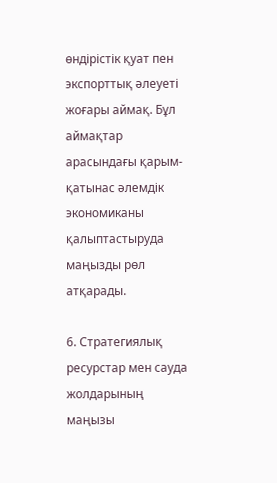өндірістік қуат пен экспорттық әлеуеті жоғары аймақ. Бұл аймақтар арасындағы қарым-қатынас әлемдік экономиканы қалыптастыруда маңызды рөл атқарады.

6. Стратегиялық ресурстар мен сауда жолдарының маңызы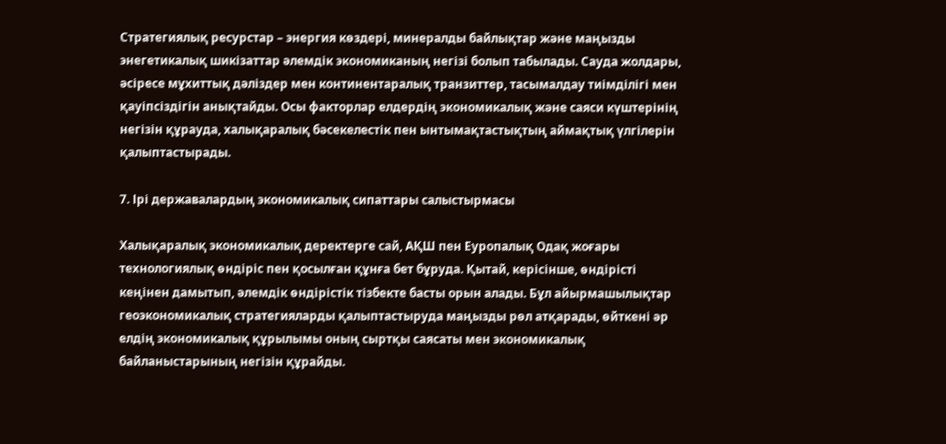Стратегиялық ресурстар – энергия көздері, минералды байлықтар және маңызды энегетикалық шикізаттар әлемдік экономиканың негізі болып табылады. Сауда жолдары, әсіресе мұхиттық дәліздер мен континентаралық транзиттер, тасымалдау тиімділігі мен қауіпсіздігін анықтайды. Осы факторлар елдердің экономикалық және саяси күштерінің негізін құрауда, халықаралық бәсекелестік пен ынтымақтастықтың аймақтық үлгілерін қалыптастырады.

7. Ірі державалардың экономикалық сипаттары салыстырмасы

Халықаралық экономикалық деректерге сай, АҚШ пен Еуропалық Одақ жоғары технологиялық өндіріс пен қосылған құнға бет бұруда. Қытай, керісінше, өндірісті кеңінен дамытып, әлемдік өндірістік тізбекте басты орын алады. Бұл айырмашылықтар геоэкономикалық стратегияларды қалыптастыруда маңызды рөл атқарады, өйткені әр елдің экономикалық құрылымы оның сыртқы саясаты мен экономикалық байланыстарының негізін құрайды.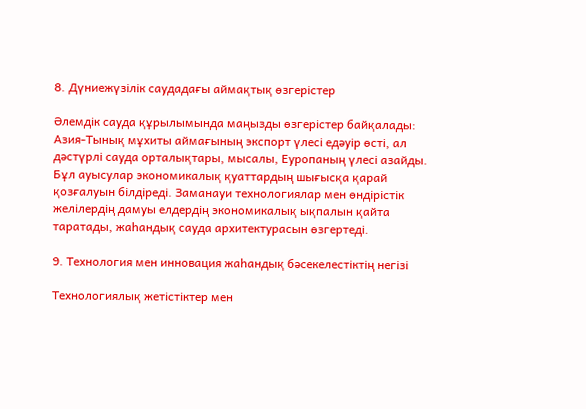8. Дүниежүзілік саудадағы аймақтық өзгерістер

Әлемдік сауда құрылымында маңызды өзгерістер байқалады: Азия-Тынық мұхиты аймағының экспорт үлесі едәуір өсті, ал дәстүрлі сауда орталықтары, мысалы, Еуропаның үлесі азайды. Бұл ауысулар экономикалық қуаттардың шығысқа қарай қозғалуын білдіреді. Заманауи технологиялар мен өндірістік желілердің дамуы елдердің экономикалық ықпалын қайта таратады, жаһандық сауда архитектурасын өзгертеді.

9. Технология мен инновация жаһандық бәсекелестіктің негізі

Технологиялық жетістіктер мен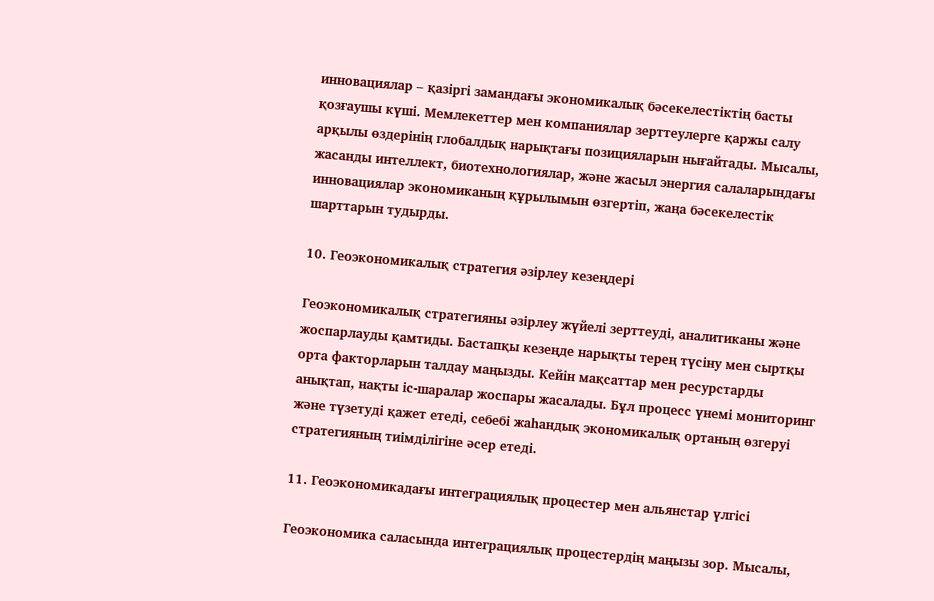инновациялар – қазіргі замандағы экономикалық бәсекелестіктің басты қозғаушы күші. Мемлекеттер мен компаниялар зерттеулерге қаржы салу арқылы өздерінің глобалдық нарықтағы позицияларын нығайтады. Мысалы, жасанды интеллект, биотехнологиялар, және жасыл энергия салаларындағы инновациялар экономиканың құрылымын өзгертіп, жаңа бәсекелестік шарттарын тудырды.

10. Геоэкономикалық стратегия әзірлеу кезеңдері

Геоэкономикалық стратегияны әзірлеу жүйелі зерттеуді, аналитиканы және жоспарлауды қамтиды. Бастапқы кезеңде нарықты терең түсіну мен сыртқы орта факторларын талдау маңызды. Кейін мақсаттар мен ресурстарды анықтап, нақты іс-шаралар жоспары жасалады. Бұл процесс үнемі мониторинг және түзетуді қажет етеді, себебі жаһандық экономикалық ортаның өзгеруі стратегияның тиімділігіне әсер етеді.

11. Геоэкономикадағы интеграциялық процестер мен альянстар үлгісі

Геоэкономика саласында интеграциялық процестердің маңызы зор. Мысалы,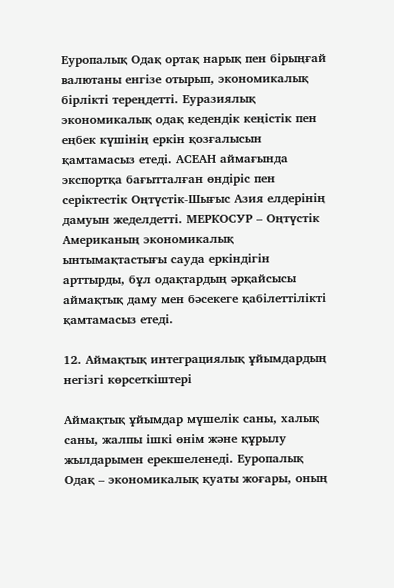Еуропалық Одақ ортақ нарық пен бірыңғай валютаны енгізе отырып, экономикалық бірлікті тереңдетті. Еуразиялық экономикалық одақ кедендік кеңістік пен еңбек күшінің еркін қозғалысын қамтамасыз етеді. АСЕАН аймағында экспортқа бағытталған өндіріс пен серіктестік Оңтүстік-Шығыс Азия елдерінің дамуын жеделдетті. МЕРКОСУР – Оңтүстік Американың экономикалық ынтымақтастығы сауда еркіндігін арттырды, бұл одақтардың әрқайсысы аймақтық даму мен бәсекеге қабілеттілікті қамтамасыз етеді.

12. Аймақтық интеграциялық ұйымдардың негізгі көрсеткіштері

Аймақтық ұйымдар мүшелік саны, халық саны, жалпы ішкі өнім және құрылу жылдарымен ерекшеленеді. Еуропалық Одақ – экономикалық қуаты жоғары, оның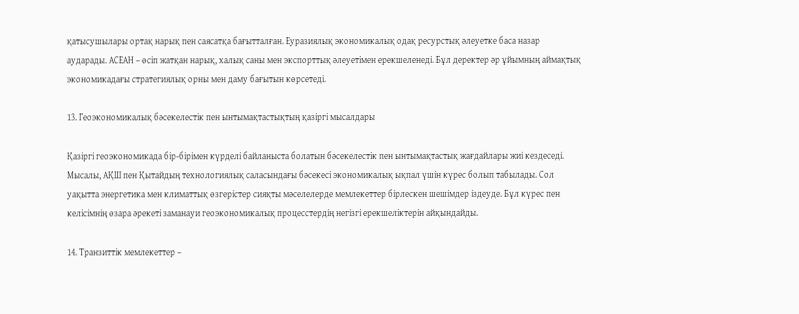қатысушылары ортақ нарық пен саясатқа бағытталған. Еуразиялық экономикалық одақ ресурстық әлеуетке баса назар аударады. АСЕАН – өсіп жатқан нарық, халық саны мен экспорттық әлеуетімен ерекшеленеді. Бұл деректер әр ұйымның аймақтық экономикадағы стратегиялық орны мен даму бағытын көрсетеді.

13. Геоэкономикалық бәсекелестік пен ынтымақтастықтың қазіргі мысалдары

Қазіргі геоэкономикада бір-бірімен күрделі байланыста болатын бәсекелестік пен ынтымақтастық жағдайлары жиі кездеседі. Мысалы, АҚШ пен Қытайдың технологиялық саласындағы бәсекесі экономикалық ықпал үшін күрес болып табылады. Сол уақытта энергетика мен климаттық өзгерістер сияқты мәселелерде мемлекеттер бірлескен шешімдер іздеуде. Бұл күрес пен келісімнің өзара әрекеті заманауи геоэкономикалық процесстердің негізгі ерекшеліктерін айқындайды.

14. Транзиттік мемлекеттер –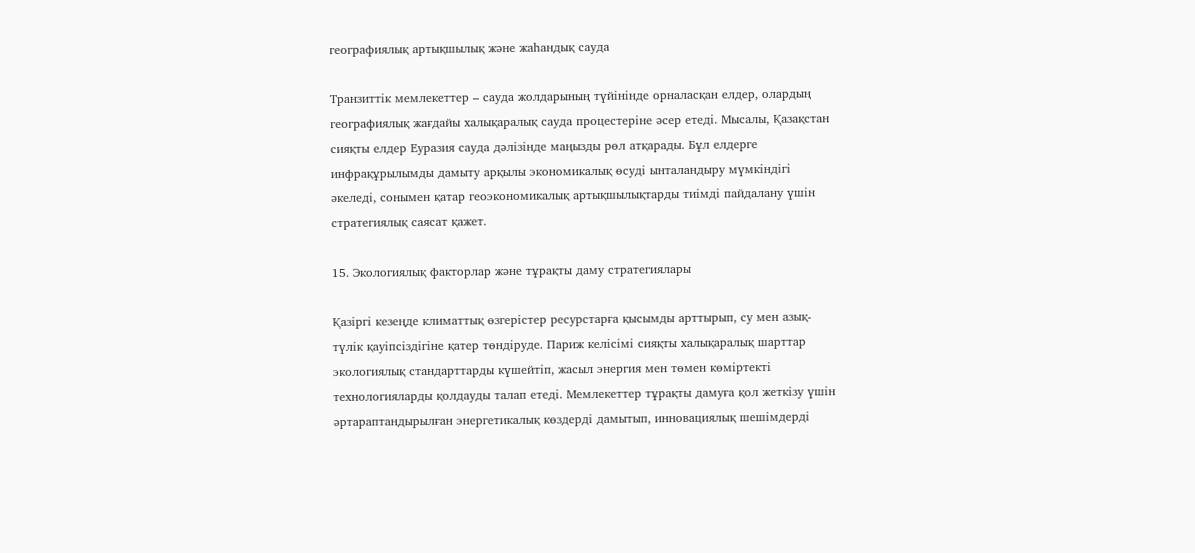географиялық артықшылық және жаһандық сауда

Транзиттік мемлекеттер – сауда жолдарының түйінінде орналасқан елдер, олардың географиялық жағдайы халықаралық сауда процестеріне әсер етеді. Мысалы, Қазақстан сияқты елдер Еуразия сауда дәлізінде маңызды рөл атқарады. Бұл елдерге инфрақұрылымды дамыту арқылы экономикалық өсуді ынталандыру мүмкіндігі әкеледі, сонымен қатар геоэкономикалық артықшылықтарды тиімді пайдалану үшін стратегиялық саясат қажет.

15. Экологиялық факторлар және тұрақты даму стратегиялары

Қазіргі кезеңде климаттық өзгерістер ресурстарға қысымды арттырып, су мен азық-түлік қауіпсіздігіне қатер төндіруде. Париж келісімі сияқты халықаралық шарттар экологиялық стандарттарды күшейтіп, жасыл энергия мен төмен көміртекті технологияларды қолдауды талап етеді. Мемлекеттер тұрақты дамуға қол жеткізу үшін әртараптандырылған энергетикалық көздерді дамытып, инновациялық шешімдерді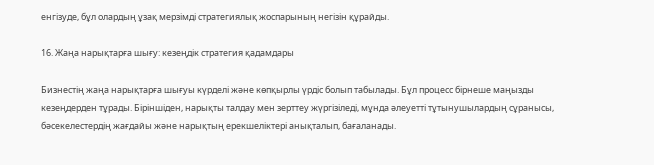енгізуде, бұл олардың ұзақ мерзімді стратегиялық жоспарының негізін құрайды.

16. Жаңа нарықтарға шығу: кезеңдік стратегия қадамдары

Бизнестің жаңа нарықтарға шығуы күрделі және көпқырлы үрдіс болып табылады. Бұл процесс бірнеше маңызды кезеңдерден тұрады. Біріншіден, нарықты талдау мен зерттеу жүргізіледі, мұнда әлеуетті тұтынушылардың сұранысы, бәсекелестердің жағдайы және нарықтың ерекшеліктері анықталып, бағаланады.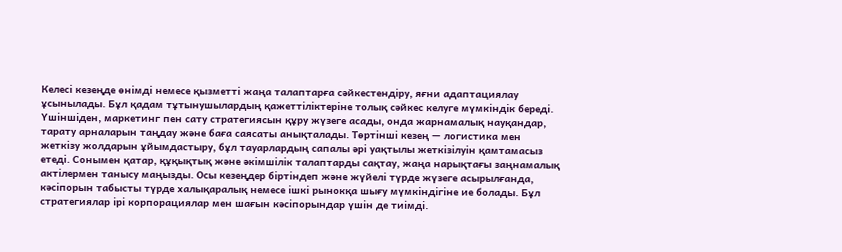Келесі кезеңде өнімді немесе қызметті жаңа талаптарға сәйкестендіру, яғни адаптациялау ұсынылады. Бұл қадам тұтынушылардың қажеттіліктеріне толық сәйкес келуге мүмкіндік береді. Үшіншіден, маркетинг пен сату стратегиясын құру жүзеге асады, онда жарнамалық науқандар, тарату арналарын таңдау және баға саясаты анықталады. Төртінші кезең — логистика мен жеткізу жолдарын ұйымдастыру, бұл тауарлардың сапалы әрі уақтылы жеткізілуін қамтамасыз етеді. Сонымен қатар, құқықтық және әкімшілік талаптарды сақтау, жаңа нарықтағы заңнамалық актілермен танысу маңызды. Осы кезеңдер біртіндеп және жүйелі түрде жүзеге асырылғанда, кәсіпорын табысты түрде халықаралық немесе ішкі рынокқа шығу мүмкіндігіне ие болады. Бұл стратегиялар ірі корпорациялар мен шағын кәсіпорындар үшін де тиімді.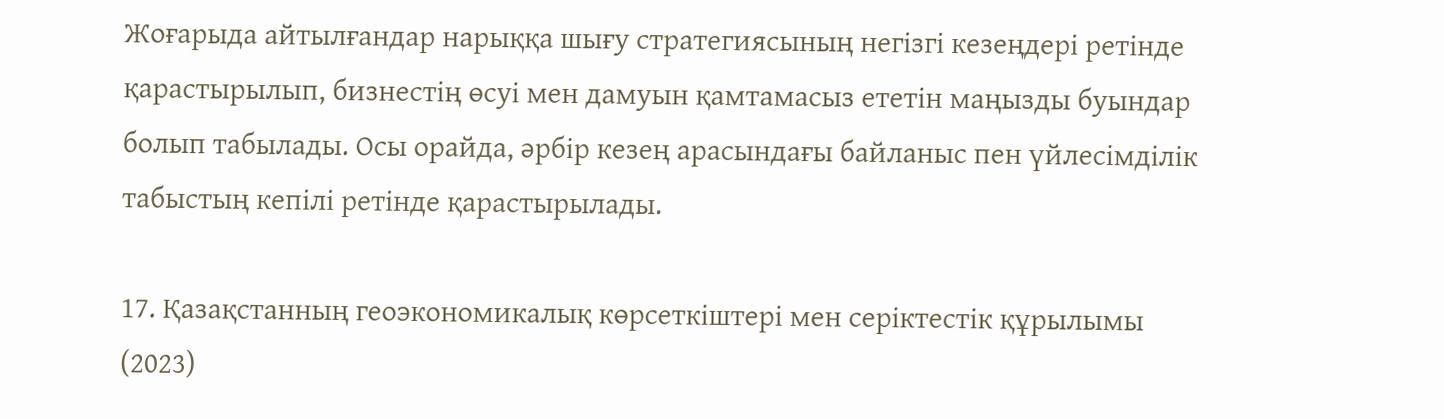Жоғарыда айтылғандар нарыққа шығу стратегиясының негізгі кезеңдері ретінде қарастырылып, бизнестің өсуі мен дамуын қамтамасыз ететін маңызды буындар болып табылады. Осы орайда, әрбір кезең арасындағы байланыс пен үйлесімділік табыстың кепілі ретінде қарастырылады.

17. Қазақстанның геоэкономикалық көрсеткіштері мен серіктестік құрылымы (2023)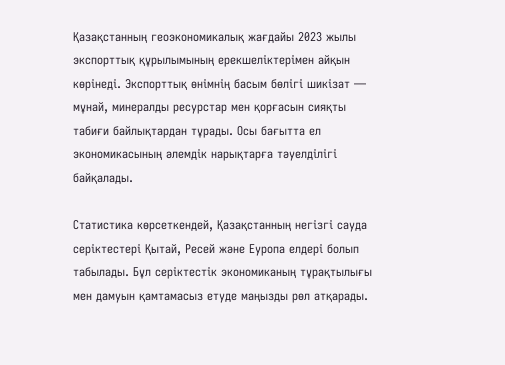Қазақстанның геоэкономикалық жағдайы 2023 жылы экспорттық құрылымының ерекшеліктерімен айқын көрінеді. Экспорттық өнімнің басым бөлігі шикізат — мұнай, минералды ресурстар мен қорғасын сияқты табиғи байлықтардан тұрады. Осы бағытта ел экономикасының әлемдік нарықтарға тәуелділігі байқалады.

Статистика көрсеткендей, Қазақстанның негізгі сауда серіктестері Қытай, Ресей және Еуропа елдері болып табылады. Бұл серіктестік экономиканың тұрақтылығы мен дамуын қамтамасыз етуде маңызды рөл атқарады.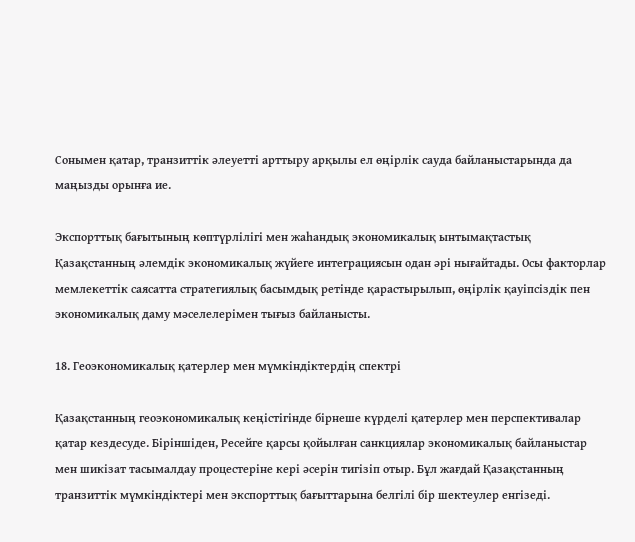Сонымен қатар, транзиттік әлеуетті арттыру арқылы ел өңірлік сауда байланыстарында да маңызды орынға ие.

Экспорттық бағытының көптүрлілігі мен жаһандық экономикалық ынтымақтастық Қазақстанның әлемдік экономикалық жүйеге интеграциясын одан әрі нығайтады. Осы факторлар мемлекеттік саясатта стратегиялық басымдық ретінде қарастырылып, өңірлік қауіпсіздік пен экономикалық даму мәселелерімен тығыз байланысты.

18. Геоэкономикалық қатерлер мен мүмкіндіктердің спектрі

Қазақстанның геоэкономикалық кеңістігінде бірнеше күрделі қатерлер мен перспективалар қатар кездесуде. Біріншіден, Ресейге қарсы қойылған санкциялар экономикалық байланыстар мен шикізат тасымалдау процестеріне кері әсерін тигізіп отыр. Бұл жағдай Қазақстанның транзиттік мүмкіндіктері мен экспорттық бағыттарына белгілі бір шектеулер енгізеді.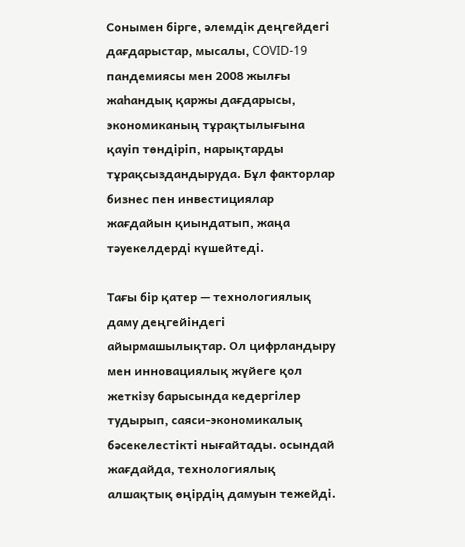Сонымен бірге, әлемдік деңгейдегі дағдарыстар, мысалы, COVID-19 пандемиясы мен 2008 жылғы жаһандық қаржы дағдарысы, экономиканың тұрақтылығына қауіп төндіріп, нарықтарды тұрақсыздандыруда. Бұл факторлар бизнес пен инвестициялар жағдайын қиындатып, жаңа тәуекелдерді күшейтеді.

Тағы бір қатер — технологиялық даму деңгейіндегі айырмашылықтар. Ол цифрландыру мен инновациялық жүйеге қол жеткізу барысында кедергілер тудырып, саяси-экономикалық бәсекелестікті нығайтады. осындай жағдайда, технологиялық алшақтық өңірдің дамуын тежейді.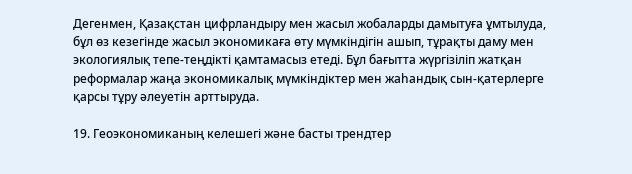Дегенмен, Қазақстан цифрландыру мен жасыл жобаларды дамытуға ұмтылуда, бұл өз кезегінде жасыл экономикаға өту мүмкіндігін ашып, тұрақты даму мен экологиялық тепе-теңдікті қамтамасыз етеді. Бұл бағытта жүргізіліп жатқан реформалар жаңа экономикалық мүмкіндіктер мен жаһандық сын-қатерлерге қарсы тұру әлеуетін арттыруда.

19. Геоэкономиканың келешегі және басты трендтер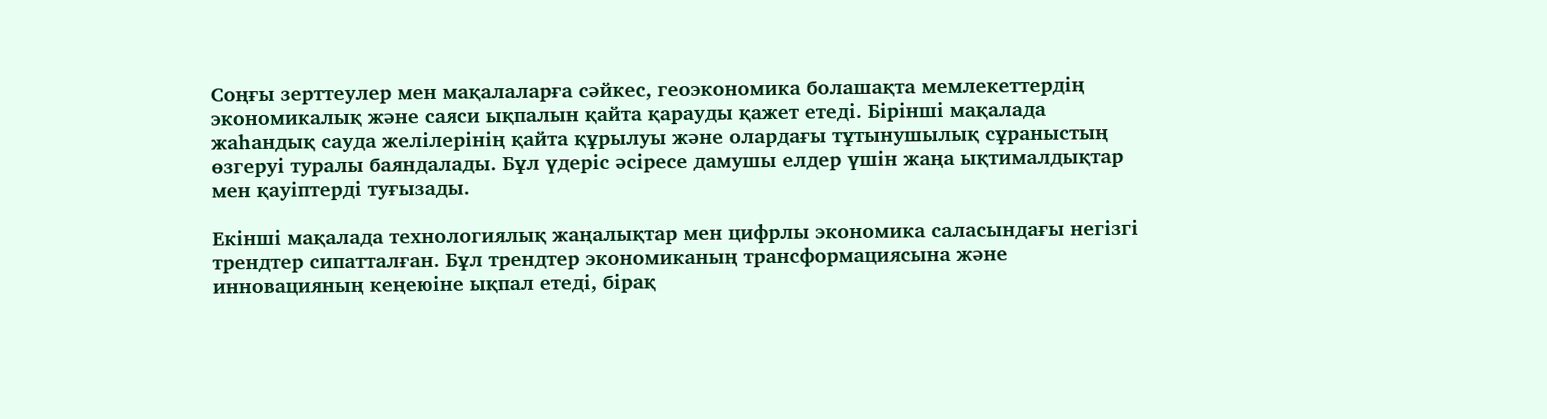Соңғы зерттеулер мен мақалаларға сәйкес, геоэкономика болашақта мемлекеттердің экономикалық және саяси ықпалын қайта қарауды қажет етеді. Бірінші мақалада жаһандық сауда желілерінің қайта құрылуы және олардағы тұтынушылық сұраныстың өзгеруі туралы баяндалады. Бұл үдеріс әсіресе дамушы елдер үшін жаңа ықтималдықтар мен қауіптерді туғызады.

Екінші мақалада технологиялық жаңалықтар мен цифрлы экономика саласындағы негізгі трендтер сипатталған. Бұл трендтер экономиканың трансформациясына және инновацияның кеңеюіне ықпал етеді, бірақ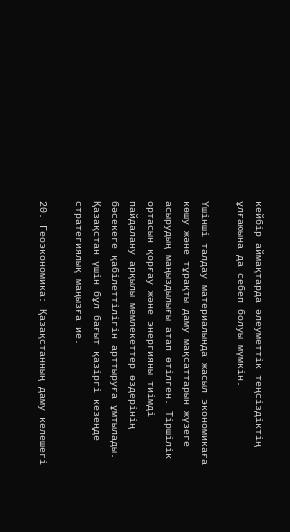кейбір аймақтарда әлеуметтік теңсіздіктің ұлғаюына да себеп болуы мүмкін.

Үшінші талдау материалында жасыл экономикаға көшу және тұрақты даму мақсаттарын жүзеге асырудың маңыздылығы атап өтілген. Тіршілік ортасын қорғау және энергияны тиімді пайдалану арқылы мемлекеттер өздерінің бәсекеге қабілеттілігін арттыруға ұмтылады. Қазақстан үшін бұл бағыт қазіргі кезеңде стратегиялық маңызға ие.

20. Геоэкономика: Қазақстанның даму келешегі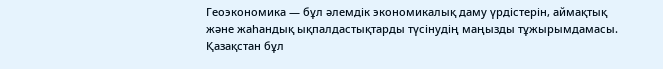Геоэкономика — бұл әлемдік экономикалық даму үрдістерін, аймақтық және жаһандық ықпалдастықтарды түсінудің маңызды тұжырымдамасы. Қазақстан бұл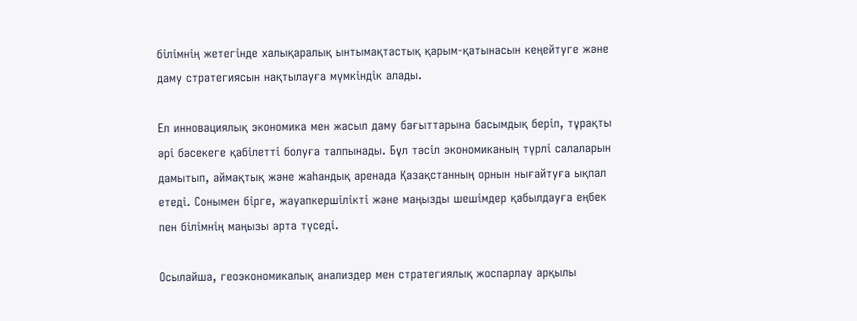білімнің жетегінде халықаралық ынтымақтастық қарым-қатынасын кеңейтуге және даму стратегиясын нақтылауға мүмкіндік алады.

Ел инновациялық экономика мен жасыл даму бағыттарына басымдық беріп, тұрақты әрі бәсекеге қабілетті болуға талпынады. Бұл тәсіл экономиканың түрлі салаларын дамытып, аймақтық және жаһандық аренада Қазақстанның орнын нығайтуға ықпал етеді. Сонымен бірге, жауапкершілікті және маңызды шешімдер қабылдауға еңбек пен білімнің маңызы арта түседі.

Осылайша, геоэкономикалық анализдер мен стратегиялық жоспарлау арқылы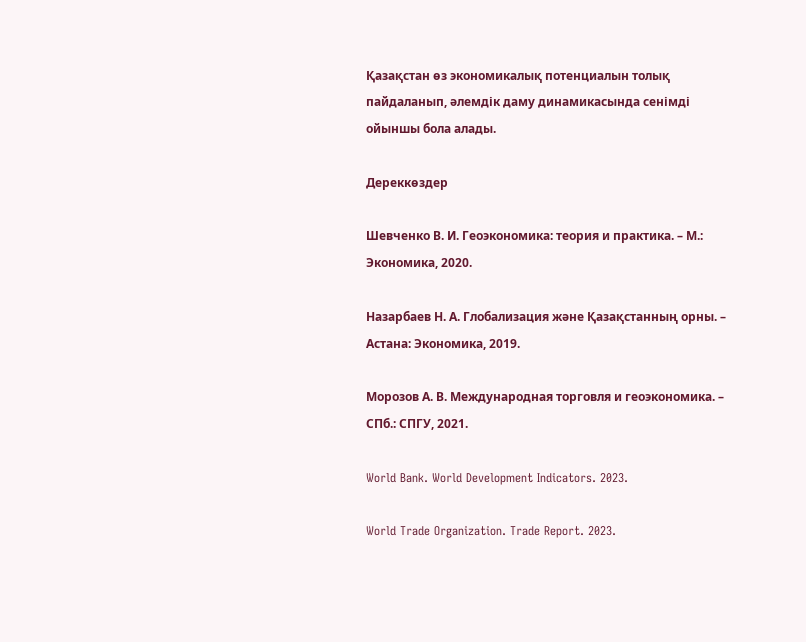Қазақстан өз экономикалық потенциалын толық пайдаланып, әлемдік даму динамикасында сенімді ойыншы бола алады.

Дереккөздер

Шевченко В. И. Геоэкономика: теория и практика. – М.: Экономика, 2020.

Назарбаев Н. А. Глобализация және Қазақстанның орны. – Астана: Экономика, 2019.

Морозов А. В. Международная торговля и геоэкономика. – СПб.: СПГУ, 2021.

World Bank. World Development Indicators. 2023.

World Trade Organization. Trade Report. 2023.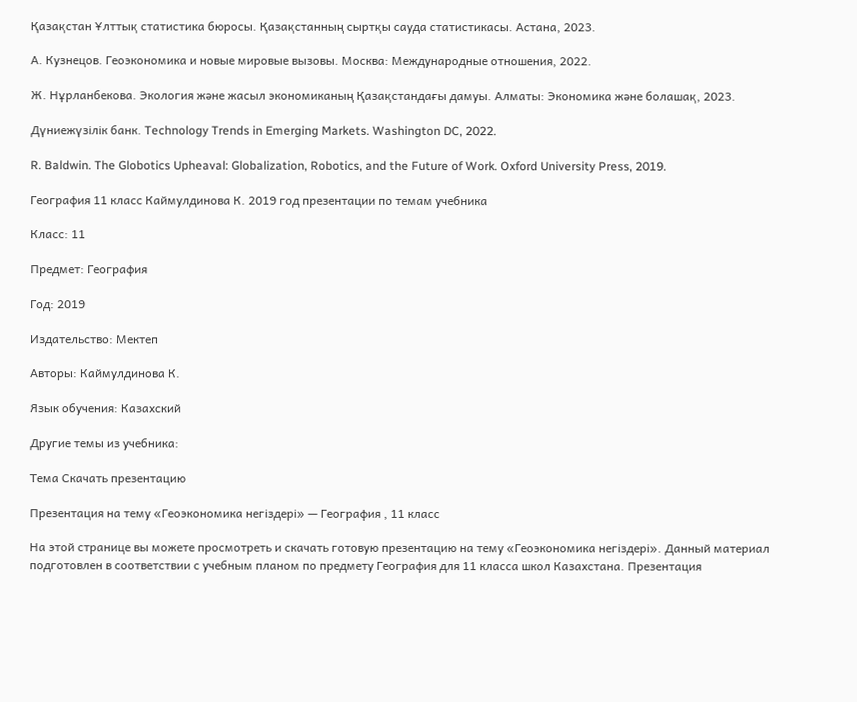Қазақстан Ұлттық статистика бюросы. Қазақстанның сыртқы сауда статистикасы. Астана, 2023.

А. Кузнецов. Геоэкономика и новые мировые вызовы. Москва: Международные отношения, 2022.

Ж. Нұрланбекова. Экология және жасыл экономиканың Қазақстандағы дамуы. Алматы: Экономика және болашақ, 2023.

Дүниежүзілік банк. Technology Trends in Emerging Markets. Washington DC, 2022.

R. Baldwin. The Globotics Upheaval: Globalization, Robotics, and the Future of Work. Oxford University Press, 2019.

География 11 класс Каймулдинова К. 2019 год презентации по темам учебника

Класс: 11

Предмет: География

Год: 2019

Издательство: Мектеп

Авторы: Каймулдинова К.

Язык обучения: Казахский

Другие темы из учебника:

Тема Скачать презентацию

Презентация на тему «Геоэкономика негіздері» — География , 11 класс

На этой странице вы можете просмотреть и скачать готовую презентацию на тему «Геоэкономика негіздері». Данный материал подготовлен в соответствии с учебным планом по предмету География для 11 класса школ Казахстана. Презентация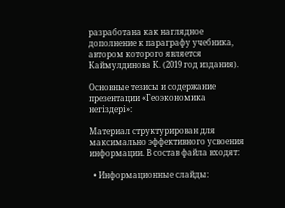разработана как наглядное дополнение к параграфу учебника, автором которого является Каймулдинова К. (2019 год издания).

Основные тезисы и содержание презентации «Геоэкономика негіздері»:

Материал структурирован для максимально эффективного усвоения информации. В состав файла входят:

  • Информационные слайды: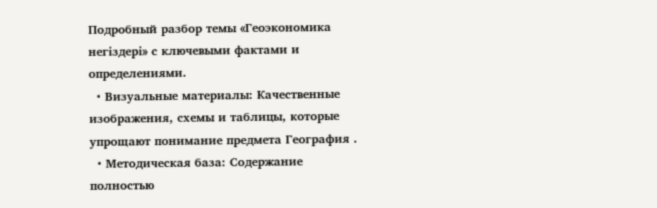Подробный разбор темы «Геоэкономика негіздері» с ключевыми фактами и определениями.
  • Визуальные материалы: Качественные изображения, схемы и таблицы, которые упрощают понимание предмета География .
  • Методическая база: Содержание полностью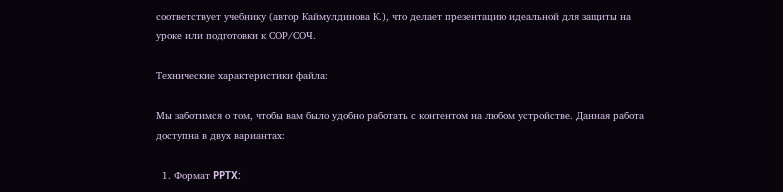соответствует учебнику (автор Каймулдинова К.), что делает презентацию идеальной для защиты на уроке или подготовки к СОР/СОЧ.

Технические характеристики файла:

Мы заботимся о том, чтобы вам было удобно работать с контентом на любом устройстве. Данная работа доступна в двух вариантах:

  1. Формат PPTX: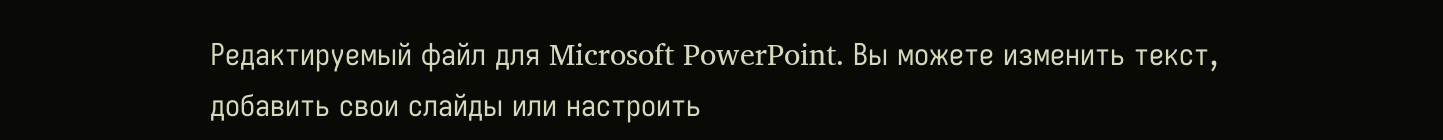Редактируемый файл для Microsoft PowerPoint. Вы можете изменить текст, добавить свои слайды или настроить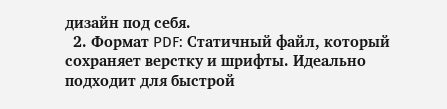дизайн под себя.
  2. Формат PDF: Статичный файл, который сохраняет верстку и шрифты. Идеально подходит для быстрой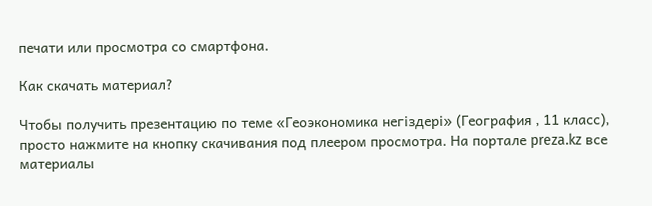печати или просмотра со смартфона.

Как скачать материал?

Чтобы получить презентацию по теме «Геоэкономика негіздері» (География , 11 класс), просто нажмите на кнопку скачивания под плеером просмотра. На портале preza.kz все материалы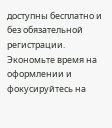доступны бесплатно и без обязательной регистрации. Экономьте время на оформлении и фокусируйтесь на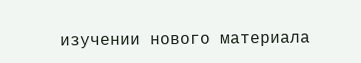изучении нового материала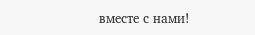вместе с нами!